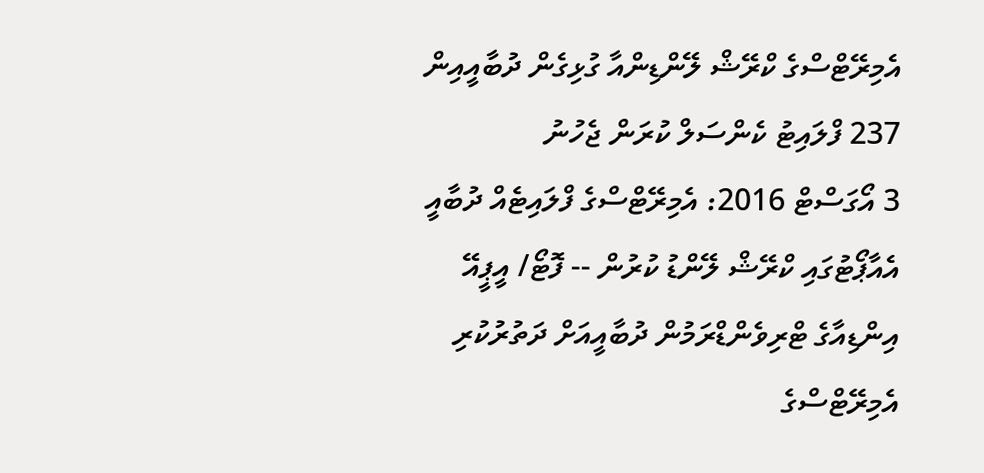އެމިރޭޓްސްގެ ކްރޭޝް ލޭންޑިންއާ ގުޅިގެން ދުބާއީއިން 237 ފްލައިޓު ކެންސަލް ކުރަން ޖެހުނު
3 އޯގަސްޓް 2016: އެމިރޭޓްސްގެ ފްލައިޓެއް ދުބާއީ އެއާޕޯޓުގައި ކްރޭޝް ލޭންޑު ކުރުން -- ފޮޓޯ/ އީޕީއޭ
އިންޑިއާގެ ޓްރިވެންޑްރަމުން ދުބާއީއަށް ދަތުރުކުރި އެމިރޭޓްސްގެ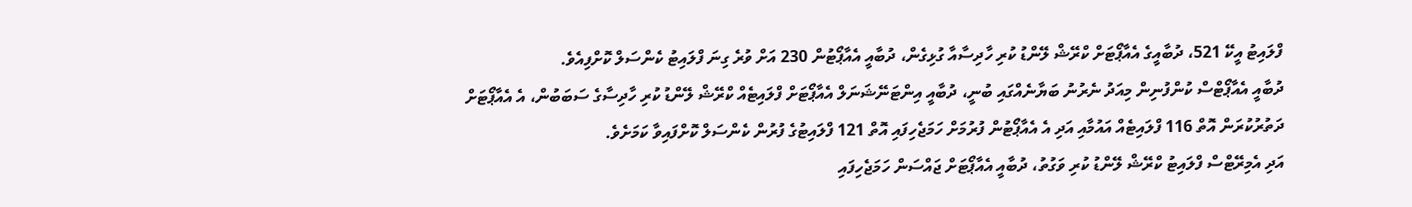ފްލައިޓު އީކޭ 521، ދުބާއީގެ އެއާޕޯޓަށް ކްރޭޝް ލޭންޑު ކުރި ހާދިސާއާ ގުޅިގެން، ދުބާއީ އެއާޕޯޓުން 230 އަށް ވުރެ ގިނަ ފްލައިޓު ކެންސަލް ކޮށްފިއެވެ.
ދުބާއީ އެއާޕޯޓްސް ކުންފުނިން މިއަދު ނެރުނު ބަޔާނެއްގައި ބުނީ، ދުބާއީ އިންޓަނޭޝަނަލް އެއާޕޯޓަށް ފްލައިޓެއް ކްރޭޝް ލޭންޑު ކުރި ހާދިސާގެ ސަބަބުން، އެ އެއާޕޯޓަށް ދަތުރުކުރަން އޮތް 116 ފްލައިޓެއް އައުމާއި އަދި އެ އެއާޕޯޓުން ފުރުމަށް ހަމަޖެހިފައި އޮތް 121 ފްލައިޓުގެ ފުރުން ކެންސަލް ކޮށްފައިވާ ކަމަށެވެ.
އަދި އެމިރޭޓްސް ފްލައިޓު ކްރޭޝް ލޭންޑު ކުރި ވަގުތު، ދުބާއީ އެއާޕޯޓަށް ޖައްސަން ހަމަޖެހިފައި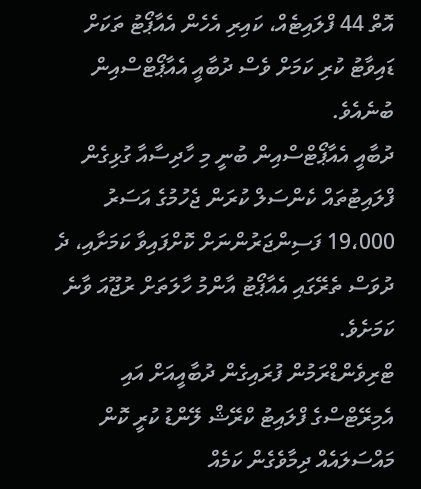އޮތް 44 ފްލައިޓެއް، ކައިރި އެހެން އެއާޕޯޓު ތަކަށް ޑައިވާޓު ކުރި ކަމަށް ވެސް ދުބާއީ އެއާޕޯޓްސްއިން ބުނެއެވެ.
ދުބާއީ އެއާޕޯޓްސްއިން ބުނީ މި ހާދިސާއާ ގުޅިގެން ފްލައިޓުތައް ކެންސަލް ކުރަން ޖެހުމުގެ އަސަރު 19،000 ފަސިންޖަރުންނަށް ކޮށްފައިވާ ކަމަށާއި، ދެ ދުވަސް ތެރޭގައި އެއާޕޯޓު އާންމު ހާލަތަށް ރުޖޫއަ ވާނެ ކަމަށެވެ.
ޓްރިވެންޑްރަމުން ފުރައިގެން ދުބާއީއަށް އައި އެމިރޭޓްސްގެ ފްލައިޓު ކްރޭޝް ލޭންޑު ކުރީ ކޮން މައްސަލައެއް ދިމާވެގެން ކަމެއް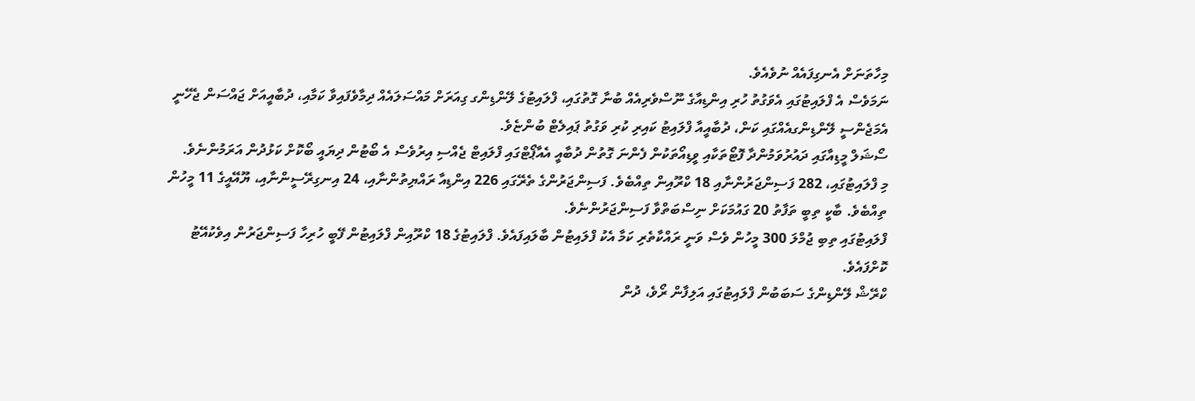މިހާތަނަށް އެނގިފައެއް ނުވެއެވެ.
ނަމަވެސް އެ ފްލައިޓުގައި އެވަގުތު ހުރި އިންޑިއާގެ ނޫސްވެރިއެއް ބުނާ ގޮތުގައި، ފްލައިޓުގެ ލޭންޑިންގ ގިއަރަށް މައްސަލައެއް ދިމާވެފައިވާ ކަމާއި، ދުބާއީއަށް ޖައްސަން ޖެހޭނީ އެމަޖެންސީ ލޭންޑިންގއެއްގައި ކަން، ދުބާއީއާ ފްލައިޓު ކައިރި ކުރި ވަގުތު ޕައިލެޓް ބުންޏެވެ.
ސޯޝަލް މީޑިއާގައި ދައުރުވަމުންދާ ފޮޓޯތަކާއި ވީޑިއޯތަކުން ފެންނަ ގޮތުން ދުބާއީ އެއާޕޯޓްގައި ފްލައިޓް ޖެއްސި އިރުވެސް އެ ބޯޓުން ދިޔައީ ބޯކޮށް ކަޅުދުން އަރަމުންނެވެ.
މި ފްލައިޓުގައި، 282 ފަސިންޖަރުންނާއި 18 ކްރޫއިން ތިއްބެވެ. ފަސިންޖަރުންގެ ތެރޭގައި 226 އިންޑިއާ ރައްޔިތުންނާއި، 24 އިނގިރޭސީންނާއި، ޔޫއޭއީގެ 11 މީހުން ތިއްބެވެ. ބާކީ ތިބީ ތަފާތު 20 ގައުމަކަށް ނިސްބަތްވާ ފަސިންޖަރުންނެވެ.
ފްލައިޓުގައި ތިބި ޖުމްލަ 300 މީހުން ވެސް ވަނީ ރައްކާތެރި ކަމާ އެކު ފްލައިޓުން ބާލައިފައެވެ. ފްލައިޓުގެ 18 ކްރޫއިން ފްލައިޓުން ފޭބީ ހުރިހާ ފަސިންޖަރުން އިވެކުއޭޓު ކޮށްފައެވެ.
ކްރޭޝް ލޭންޑިންގެ ސަބަބުން ފްލައިޓުގައި އަލިފާން ރޯވެ، ދުން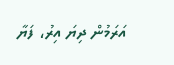އަރަމުން ދިޔަ އިރު، ފަޔާ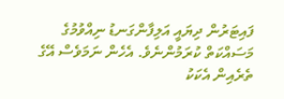ފައިޓަރުން ދިޔައީ އަލިފާންގަނޑު ނިއްވުމުގެ މަސައްކަތް ކުރަމުންނެވެ. އެހެން ނަމަވެސް އޭގެ ތެރެއިން އެކަކު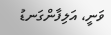ވަނީ، އަލިފާންގަނޑު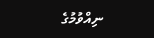ނިއްވުމުގެ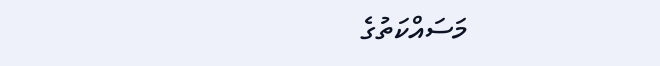މަސައްކަތުގެ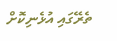ތެރޭގައި އުޅެނިކޮށް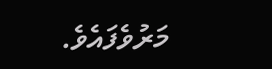މަރުވެފައެވެ.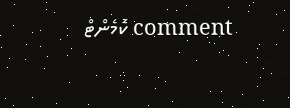comment ކޮމެންޓް